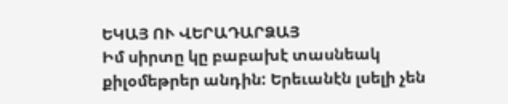ԵԿԱՅ ՈՒ ՎԵՐԱԴԱՐՁԱՅ
Իմ սիրտը կը բաբախէ տասնեակ քիլօմեթրեր անդին: Երեւանէն լսելի չեն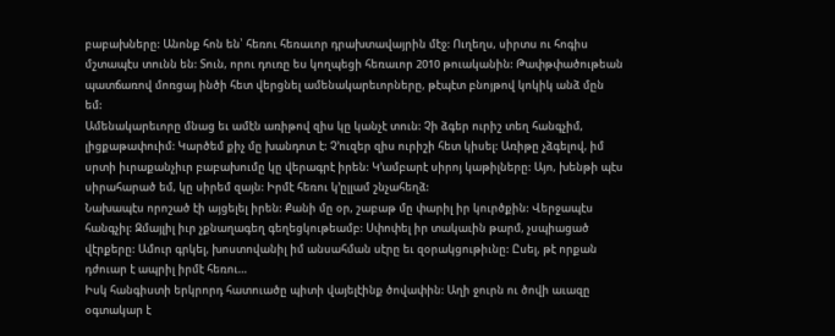բաբախները: Անոնք հոն են՝ հեռու հեռաւոր դրախտավայրին մէջ: Ուղեղս, սիրտս ու հոգիս մշտապէս տունն են: Տուն, որու դուռը ես կողպեցի հեռաւոր 2010 թուականին: Թափթփածութեան պատճառով մոռցայ ինծի հետ վերցնել ամենակարեւորները, թէպէտ բնոյթով կոկիկ անձ մըն եմ:
Ամենակարեւորը մնաց եւ ամէն առիթով զիս կը կանչէ տուն: Չի ձգեր ուրիշ տեղ հանգչիմ, լիցքաթափուիմ: Կարծեմ քիչ մը խանդոտ է: Չ՚ուզեր զիս ուրիշի հետ կիսել: Առիթը չձգելով, իմ սրտի իւրաքանչիւր բաբախումը կը վերագրէ իրեն: Կ՚ամբարէ սիրոյ կաթիլները: Այո, խենթի պէս սիրահարած եմ, կը սիրեմ զայն: Իրմէ հեռու կ՚ըլլամ շնչահեղձ:
Նախապէս որոշած էի այցելել իրեն: Քանի մը օր, շաբաթ մը փարիլ իր կուրծքին: Վերջապէս հանգչիլ: Զմայլիլ իւր չքնաղագեղ գեղեցկութեամբ: Սփոփել իր տակաւին թարմ, չսպիացած վէրքերը: Ամուր գրկել, խոստովանիլ իմ անսահման սէրը եւ զօրակցութիւնը: Ըսել, թէ որքան դժուար է ապրիլ իրմէ հեռու...
Իսկ հանգիստի երկրորդ հատուածը պիտի վայելէինք ծովափին: Աղի ջուրն ու ծովի աւազը օգտակար է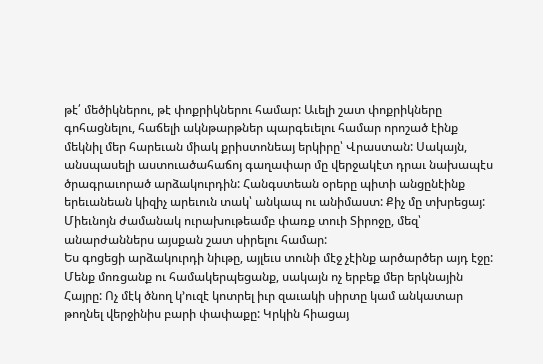թէ՛ մեծիկներու, թէ փոքրիկներու համար: Աւելի շատ փոքրիկները գոհացնելու, հաճելի ակնթարթներ պարգեւելու համար որոշած էինք մեկնիլ մեր հարեւան միակ քրիստոնեայ երկիրը՝ Վրաստան: Սակայն, անսպասելի աստուածահաճոյ գաղափար մը վերջակէտ դրաւ նախապէս ծրագրաւորած արձակուրդին: Հանգստեան օրերը պիտի անցընէինք երեւանեան կիզիչ արեւուն տակ՝ անկապ ու անիմաստ: Քիչ մը տխրեցայ: Միեւնոյն ժամանակ ուրախութեամբ փառք տուի Տիրոջը, մեզ՝ անարժաններս այսքան շատ սիրելու համար:
Ես գոցեցի արձակուրդի նիւթը, այլեւս տունի մէջ չէինք արծարծեր այդ էջը: Մենք մոռցանք ու համակերպեցանք, սակայն ոչ երբեք մեր երկնային Հայրը: Ոչ մէկ ծնող կ՚ուզէ կոտրել իւր զաւակի սիրտը կամ անկատար թողնել վերջինիս բարի փափաքը: Կրկին հիացայ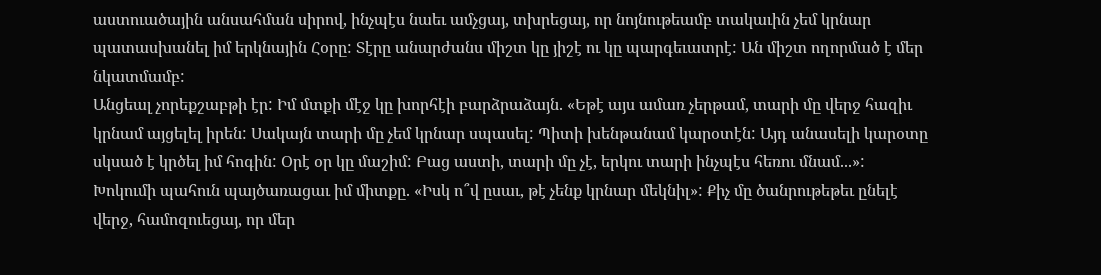աստուածային անսահման սիրով, ինչպէս նաեւ ամչցայ, տխրեցայ, որ նոյնութեամբ տակաւին չեմ կրնար պատասխանել իմ երկնային Հօրը: Տէրը անարժանս միշտ կը յիշէ ու կը պարգեւատրէ: Ան միշտ ողորմած է մեր նկատմամբ:
Անցեալ չորեքշաբթի էր: Իմ մտքի մէջ կը խորհէի բարձրաձայն. «Եթէ այս ամառ չերթամ, տարի մը վերջ հազիւ կրնամ այցելել իրեն: Սակայն տարի մը չեմ կրնար սպասել: Պիտի խենթանամ կարօտէն: Այդ անասելի կարօտը սկսած է կրծել իմ հոգին: Օրէ օր կը մաշիմ: Բաց աստի, տարի մը չէ, երկու տարի ինչպէս հեռու մնամ...»:
Խոկումի պահուն պայծառացաւ իմ միտքը. «Իսկ ո՞վ ըսաւ, թէ չենք կրնար մեկնիլ»: Քիչ մը ծանրութեթեւ ընելէ վերջ, համոզուեցայ, որ մեր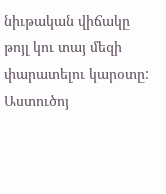նիւթական վիճակը թոյլ կու տայ մեզի փարատելու կարօտը: Աստուծոյ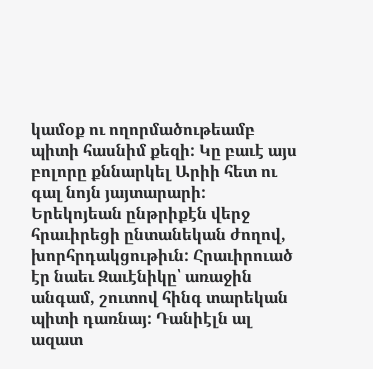կամօք ու ողորմածութեամբ պիտի հասնիմ քեզի: Կը բաւէ այս բոլորը քննարկել Արիի հետ ու գալ նոյն յայտարարի:
Երեկոյեան ընթրիքէն վերջ հրաւիրեցի ընտանեկան ժողով, խորհրդակցութիւն: Հրաւիրուած էր նաեւ Զաւէնիկը՝ առաջին անգամ, շուտով հինգ տարեկան պիտի դառնայ: Դանիէլն ալ ազատ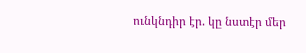ունկնդիր էր. կը նստէր մեր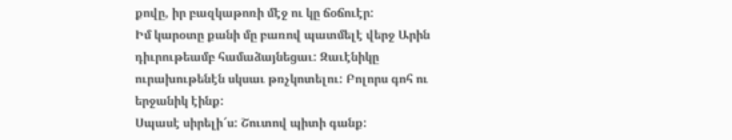քովը, իր բազկաթոռի մէջ ու կը ճօճուէր:
Իմ կարօտը քանի մը բառով պատմելէ վերջ Արին դիւրութեամբ համաձայնեցաւ: Զաւէնիկը ուրախութենէն սկսաւ թռչկոտելու: Բոլորս գոհ ու երջանիկ էինք:
Սպասէ սիրելի՜ս: Շուտով պիտի գանք: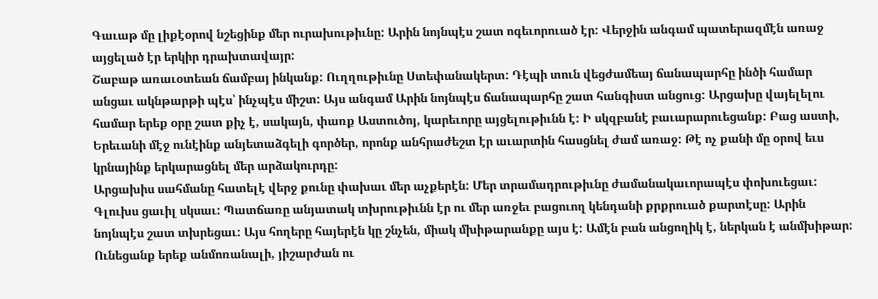Գաւաթ մը լիքէօրով նշեցինք մեր ուրախութիւնը: Արին նոյնպէս շատ ոգեւորուած էր: Վերջին անգամ պատերազմէն առաջ այցելած էր երկիր դրախտավայր:
Շաբաթ առաւօտեան ճամբայ ինկանք: Ուղղութիւնը Ստեփանակերտ: Դէպի տուն վեցժամեայ ճանապարհը ինծի համար անցաւ ակնթարթի պէս՝ ինչպէս միշտ: Այս անգամ Արին նոյնպէս ճանապարհը շատ հանգիստ անցուց: Արցախը վայելելու համար երեք օրը շատ քիչ է, սակայն, փառք Աստուծոյ, կարեւորը այցելութիւնն է: Ի սկզբանէ բաւարարուեցանք: Բաց աստի, Երեւանի մէջ ունէինք անյետաձգելի գործեր, որոնք անհրաժեշտ էր աւարտին հասցնել ժամ առաջ: Թէ ոչ քանի մը օրով եւս կրնայինք երկարացնել մեր արձակուրդը:
Արցախիս սահմանը հատելէ վերջ քունը փախաւ մեր աչքերէն: Մեր տրամադրութիւնը ժամանակաւորապէս փոխուեցաւ: Գլուխս ցաւիլ սկսաւ: Պատճառը անյատակ տխրութիւնն էր ու մեր առջեւ բացուող կենդանի քրքրուած քարտէսը: Արին նոյնպէս շատ տխրեցաւ: Այս հողերը հայերէն կը շնչեն, միակ մխիթարանքը այս է: Ամէն բան անցողիկ է, ներկան է անմխիթար:
Ունեցանք երեք անմոռանալի, յիշարժան ու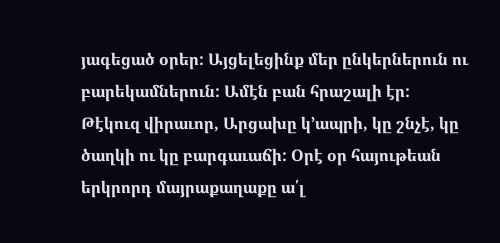յագեցած օրեր: Այցելեցինք մեր ընկերներուն ու բարեկամներուն: Ամէն բան հրաշալի էր: Թէկուզ վիրաւոր, Արցախը կ՚ապրի, կը շնչէ, կը ծաղկի ու կը բարգաւաճի: Օրէ օր հայութեան երկրորդ մայրաքաղաքը ա՛լ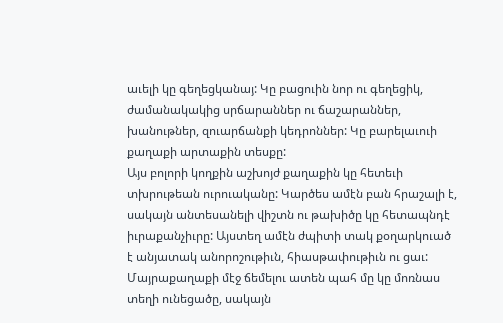աւելի կը գեղեցկանայ: Կը բացուին նոր ու գեղեցիկ, ժամանակակից սրճարաններ ու ճաշարաններ, խանութներ, զուարճանքի կեդրոններ: Կը բարելաւուի քաղաքի արտաքին տեսքը:
Այս բոլորի կողքին աշխոյժ քաղաքին կը հետեւի տխրութեան ուրուականը: Կարծես ամէն բան հրաշալի է, սակայն անտեսանելի վիշտն ու թախիծը կը հետապնդէ իւրաքանչիւրը: Այստեղ ամէն ժպիտի տակ քօղարկուած է անյատակ անորոշութիւն, հիասթափութիւն ու ցաւ:
Մայրաքաղաքի մէջ ճեմելու ատեն պահ մը կը մոռնաս տեղի ունեցածը, սակայն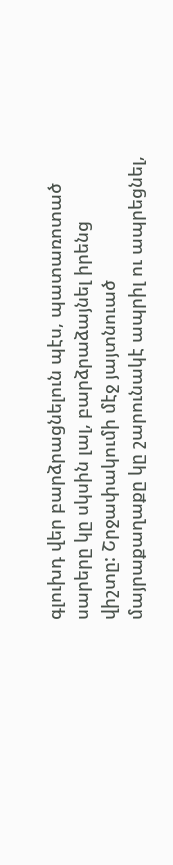գլուխդ վեր բարձրացնելուն պէս, պատառոտած սարերը կը սկսին լալ, բարձրաձայնել իրենց վիշտը: Շրջափակումի մէջ յայտնուած մայրաքաղաքը կը շարունակէ ապրիլ ու ապրեցնել,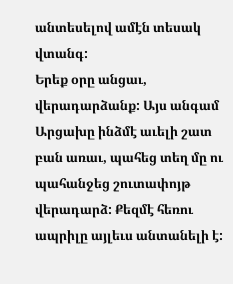անտեսելով ամէն տեսակ վտանգ:
Երեք օրը անցաւ, վերադարձանք: Այս անգամ Արցախը ինձմէ աւելի շատ բան առաւ, պահեց տեղ մը ու պահանջեց շուտափոյթ վերադարձ: Քեզմէ հեռու ապրիլը այլեւս անտանելի է: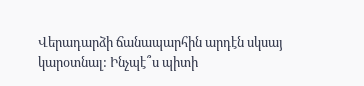Վերադարձի ճանապարհին արդէն սկսայ կարօտնալ: Ինչպէ՞ս պիտի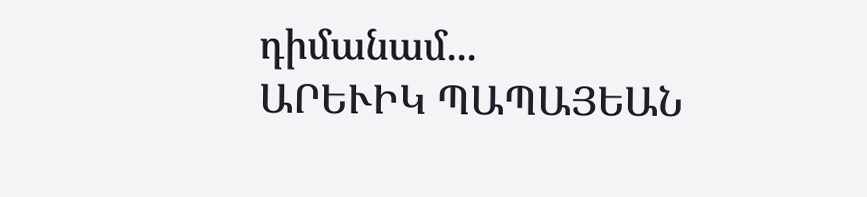դիմանամ...
ԱՐԵՒԻԿ ՊԱՊԱՅԵԱՆ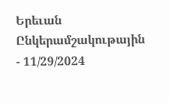Երեւան
Ընկերամշակութային
- 11/29/2024